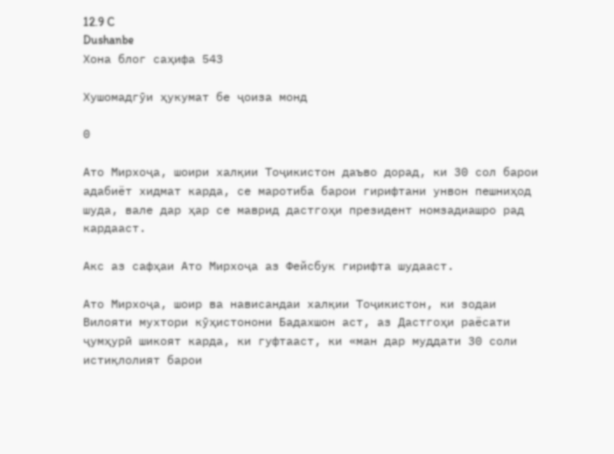12.9 C
Dushanbe
Хона блог саҳифа 543

Хушомадгӯи ҳукумат бе ҷоиза монд

0

Ато Мирхоҷа, шоири халқии Тоҷикистон даъво дорад, ки 30 сол барои адабиёт хидмат карда, се маротиба барои гирифтани унвон пешниҳод шуда, вале дар ҳар се маврид дастгоҳи президент номзадиашро рад кардааст.

Акс аз сафҳаи Ато Мирхоҷа аз Фейсбук гирифта шудааст.

Ато Мирхоҷа, шоир ва нависандаи халқии Тоҷикистон, ки зодаи Вилояти мухтори кӯҳистонони Бадахшон аст, аз Дастгоҳи раёсати ҷумҳурӣ шикоят карда, ки гуфтааст, ки «ман дар муддати 30 соли истиқлолият барои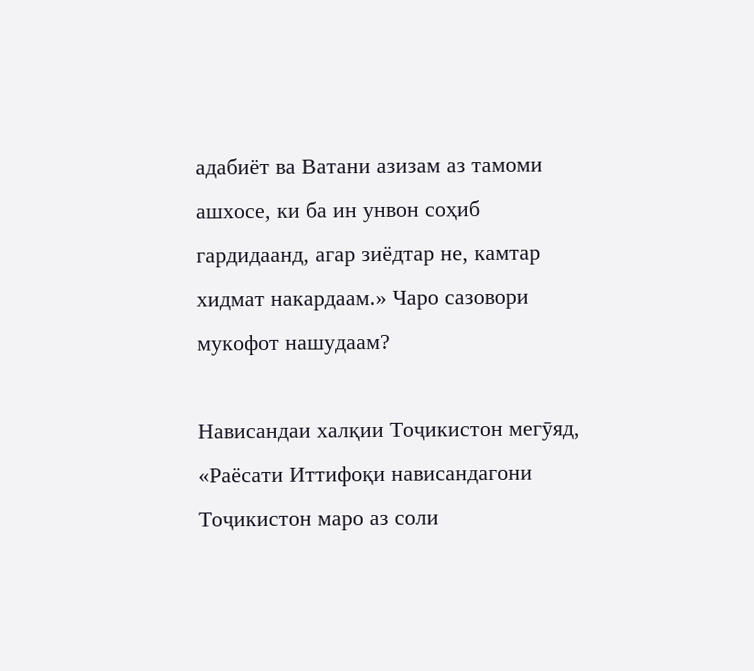адабиёт ва Ватани азизам аз тамоми ашхосе, ки ба ин унвон соҳиб гардидаанд, агар зиёдтар не, камтар хидмат накардаам.» Чаро сазовори мукофот нашудаам?

Нависандаи халқии Тоҷикистон мегӯяд, «Раёсати Иттифоқи нависандагони Тоҷикистон маро аз соли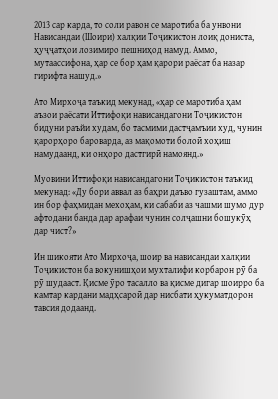2013 сар карда, то соли равон се маротиба ба унвони Нависандаи (Шоири) халқии Тоҷикистон лоиқ дониста, ҳуҷҷатҳои лозимиро пешниҳод намуд. Аммо, мутаассифона, ҳар се бор ҳам қарори раёсат ба назар гирифта нашуд.»

Ато Мирхоҷа таъкид мекунад, «ҳар се маротиба ҳам аъзои раёсати Иттифоқи нависандагони Тоҷикистон бидуни раъйи худам, бо тасмими дастҷамъии худ, чунин қарорҳоро бароварда, аз мақомоти болоӣ хоҳиш намудаанд, ки онҳоро дастгирӣ намоянд.»

Муовини Иттифоқи нависандагони Тоҷикистон таъкид мекунад: «Ду бори аввал аз баҳри даъво гузаштам, аммо ин бор фаҳмидан мехоҳам, ки сабаби аз чашми шумо дур афтодани банда дар арафаи чунин солҷашни бошукӯҳ дар чист?»

Ин шикояти Ато Мирхоҷа, шоир ва нависандаи халқии Тоҷикистон ба вокунишҳои мухталифи корбарон рӯ ба рӯ шудааст. Қисме ӯро тасалло ва қисме дигар шоирро ба камтар кардани мадҳсароӣ дар нисбати ҳукуматдорон тавсия додаанд.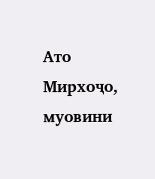Ато Мирхоҷо, муовини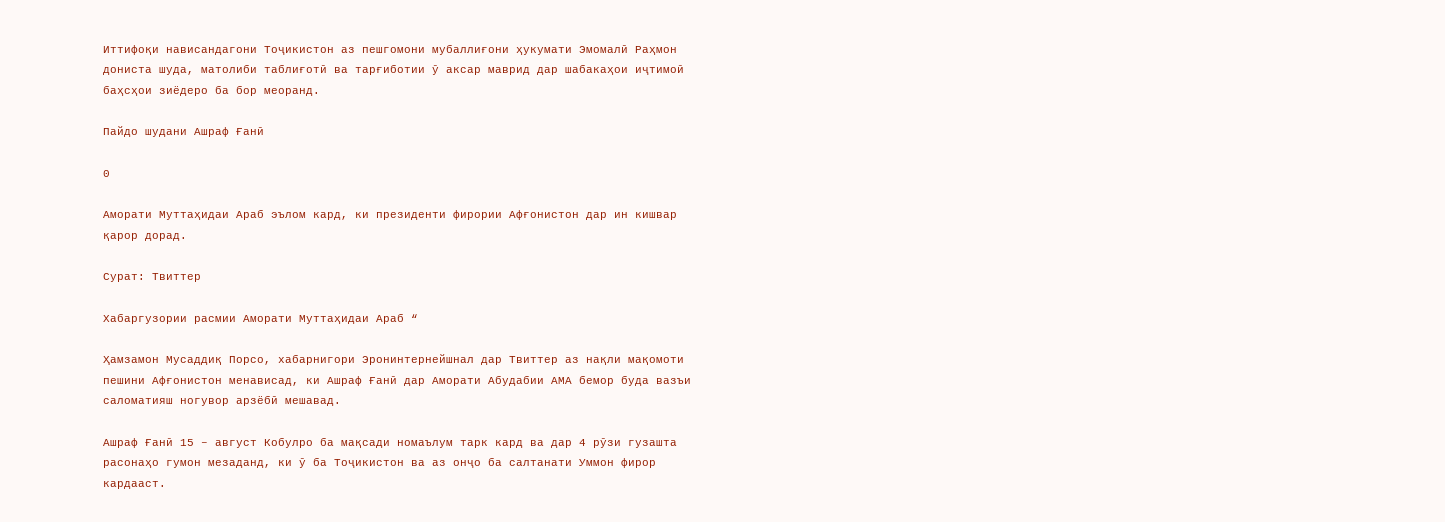Иттифоқи нависандагони Тоҷикистон аз пешгомони мубаллиғони ҳукумати Эмомалӣ Раҳмон дониста шуда, матолиби таблиғотӣ ва тарғиботии ӯ аксар маврид дар шабакаҳои иҷтимоӣ баҳсҳои зиёдеро ба бор меоранд.

Пайдо шудани Ашраф Ғанӣ

0

Аморати Муттаҳидаи Араб эълом кард, ки президенти фирории Афғонистон дар ин кишвар қарор дорад.

Сурат: Твиттер

Хабаргузории расмии Аморати Муттаҳидаи Араб “

Ҳамзамон Мусаддиқ Порсо, хабарнигори Эронинтернейшнал дар Твиттер аз нақли мақомоти пешини Афғонистон менависад, ки Ашраф Ғанӣ дар Аморати Абудабии АМА бемор буда вазъи саломатияш ногувор арзёбӣ мешавад.

Ашраф Ғанӣ 15 – август Кобулро ба мақсади номаълум тарк кард ва дар 4 рӯзи гузашта расонаҳо гумон мезаданд, ки ӯ ба Тоҷикистон ва аз онҷо ба салтанати Уммон фирор кардааст.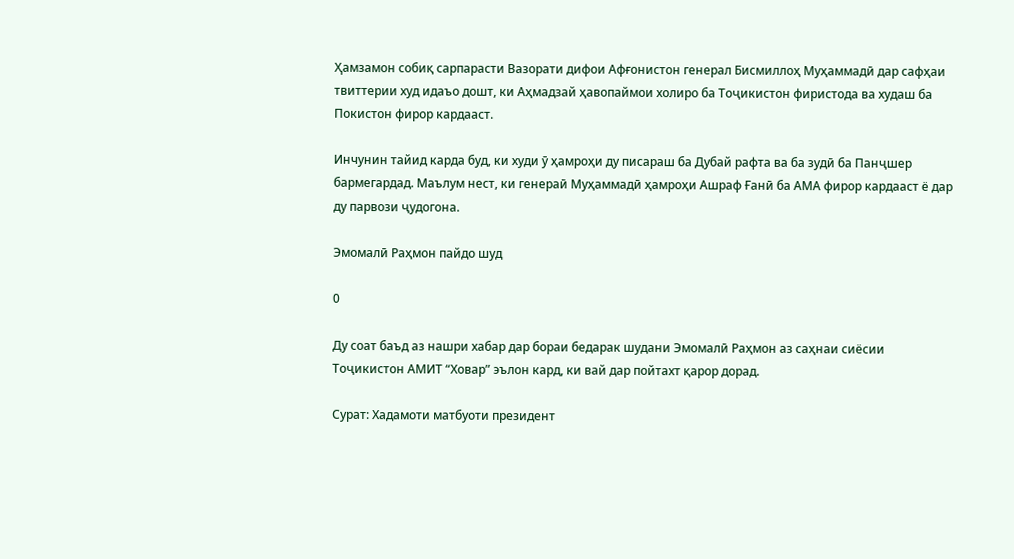Ҳамзамон собиқ сарпарасти Вазорати дифои Афғонистон генерал Бисмиллоҳ Муҳаммадӣ дар сафҳаи твиттерии худ идаъо дошт, ки Аҳмадзай ҳавопаймои холиро ба Тоҷикистон фиристода ва худаш ба Покистон фирор кардааст.

Инчунин тайид карда буд, ки худи ӯ ҳамроҳи ду писараш ба Дубай рафта ва ба зудӣ ба Панҷшер бармегардад. Маълум нест, ки генераӣ Муҳаммадӣ ҳамроҳи Ашраф Ғанӣ ба АМА фирор кардааст ё дар ду парвози ҷудогона.

Эмомалӣ Раҳмон пайдо шуд

0

Ду соат баъд аз нашри хабар дар бораи бедарак шудани Эмомалӣ Раҳмон аз саҳнаи сиёсии Тоҷикистон АМИТ “Ховар” эълон кард, ки вай дар пойтахт қарор дорад.

Сурат: Хадамоти матбуоти президент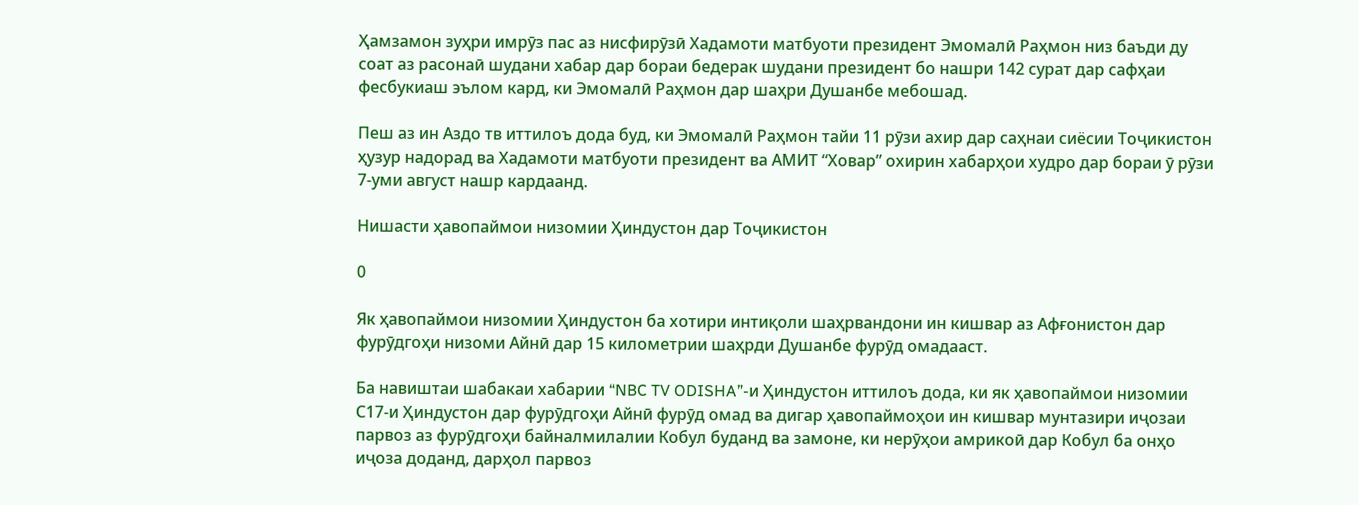Ҳамзамон зуҳри имрӯз пас аз нисфирӯзӣ Хадамоти матбуоти президент Эмомалӣ Раҳмон низ баъди ду соат аз расонаӣ шудани хабар дар бораи бедерак шудани президент бо нашри 142 сурат дар сафҳаи фесбукиаш эълом кард, ки Эмомалӣ Раҳмон дар шаҳри Душанбе мебошад.

Пеш аз ин Аздо тв иттилоъ дода буд, ки Эмомалӣ Раҳмон тайи 11 рӯзи ахир дар саҳнаи сиёсии Тоҷикистон ҳузур надорад ва Хадамоти матбуоти президент ва АМИТ “Ховар” охирин хабарҳои худро дар бораи ӯ рӯзи 7-уми август нашр кардаанд.

Нишасти ҳавопаймои низомии Ҳиндустон дар Тоҷикистон

0

Як ҳавопаймои низомии Ҳиндустон ба хотири интиқоли шаҳрвандони ин кишвар аз Афғонистон дар фурӯдгоҳи низоми Айнӣ дар 15 километрии шаҳрди Душанбе фурӯд омадааст.

Ба навиштаи шабакаи хабарии “NBC TV ODISHA”-и Ҳиндустон иттилоъ дода, ки як ҳавопаймои низомии С17-и Ҳиндустон дар фурӯдгоҳи Айнӣ фурӯд омад ва дигар ҳавопаймоҳои ин кишвар мунтазири иҷозаи парвоз аз фурӯдгоҳи байналмилалии Кобул буданд ва замоне, ки нерӯҳои амрикоӣ дар Кобул ба онҳо иҷоза доданд, дарҳол парвоз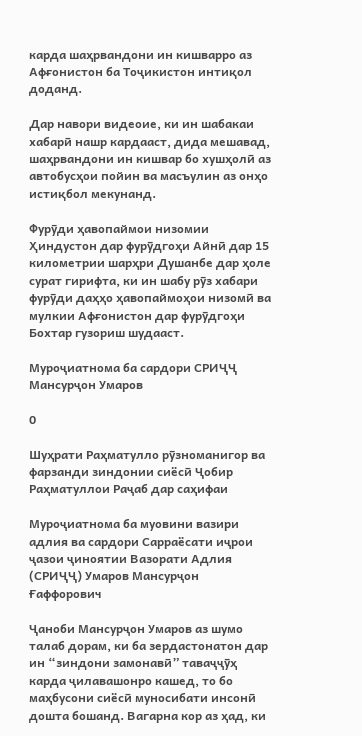карда шаҳрвандони ин кишварро аз Афғонистон ба Тоҷикистон интиқол доданд.

Дар навори видеоие, ки ин шабакаи хабарӣ нашр кардааст, дида мешавад, шаҳрвандони ин кишвар бо хушҳолӣ аз автобусҳои пойин ва масъулин аз онҳо истиқбол мекунанд.

Фурӯди ҳавопаймои низомии Ҳиндустон дар фурӯдгоҳи Айнӣ дар 15 километрии шарҳри Душанбе дар ҳоле сурат гирифта, ки ин шабу рӯз хабари фурӯди даҳҳо ҳавопаймоҳои низомӣ ва мулкии Афғонистон дар фурӯдгоҳи Бохтар гузориш шудааст.

Муроҷиатнома ба сардори СРИҶҶ Мансурҷон Умаров

0

Шуҳрати Раҳматулло рӯзноманигор ва фарзанди зиндонии сиёсӣ Ҷобир Раҳматуллои Раҷаб дар саҳифаи

Муроҷиатнома ба муовини вазири адлия ва сардори Сарраёсати иҷрои ҷазои ҷиноятии Вазорати Адлия (СРИҶҶ) Умаров Мансурҷон Ғаффорович

Ҷаноби Мансурҷон Умаров аз шумо талаб дорам, ки ба зердастонатон дар ин “зиндони замонавӣ” таваҷҷӯҳ карда ҷилавашонро кашед, то бо маҳбусони сиёсӣ муносибати инсонӣ дошта бошанд. Вагарна кор аз ҳад, ки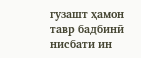гузашт ҳамон тавр бадбинӣ нисбати ин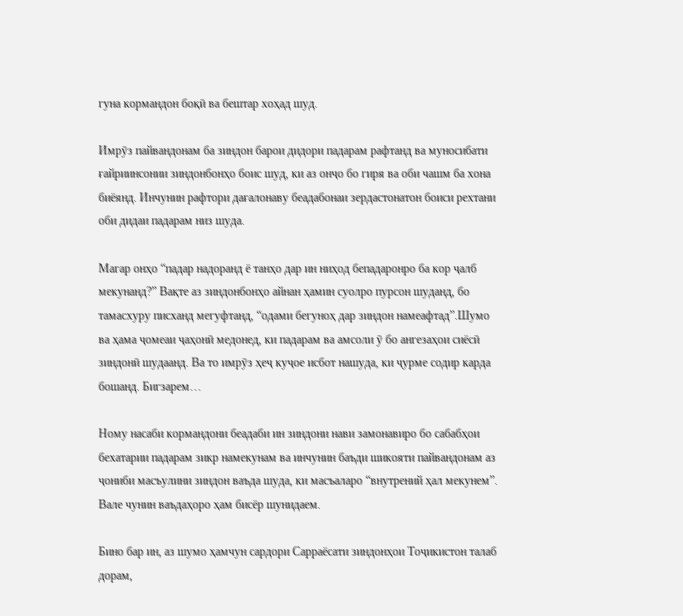гуна кормандон боқӣ ва бештар хоҳад шуд.

Имрӯз пайвандонам ба зиндон барои дидори падарам рафтанд ва муносибати ғайриинсонии зиндонбонҳо боис шуд, ки аз онҷо бо гиря ва оби чашм ба хона биёянд. Инчунин рафтори дағалонаву беадабонаи зердастонатон боиси рехтани оби дидаи падарам низ шуда.

Магар онҳо “падар надоранд ё танҳо дар ин ниҳод бепадаронро ба кор ҷалб мекунанд?” Вақте аз зиндонбонҳо айнан ҳамин суолро пурсон шуданд, бо тамасхуру писханд мегуфтанд, “одами бегуноҳ дар зиндон намеафтад”.Шумо ва ҳама ҷомеаи ҷаҳонӣ медонед, ки падарам ва амсоли ӯ бо ангезаҳои сиёсӣ зиндонӣ шудаанд. Ва то имрӯз ҳеҷ куҷое исбот нашуда, ки ҷурме содир карда бошанд. Бигзарем…

Ному насаби кормандони беадаби ин зиндони нави замонавиро бо сабабҳои бехатарии падарам зикр намекунам ва инчунин баъди шикояти пайвандонам аз ҷониби масъулини зиндон ваъда шуда, ки масъаларо “внутрений ҳал мекунем”. Вале чунин ваъдаҳоро ҳам бисёр шунидаем.

Бино бар ин, аз шумо ҳамчун сардори Сарраёсати зиндонҳои Тоҷикистон талаб дорам,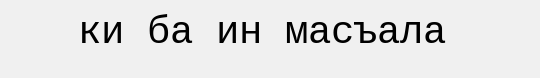ки ба ин масъала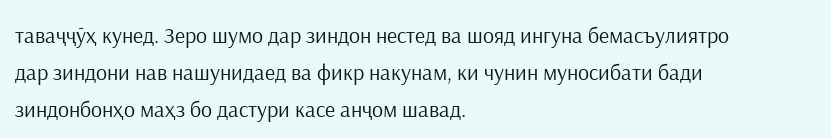таваҷҷӯҳ кунед. Зеро шумо дар зиндон нестед ва шояд ингуна бемасъулиятро дар зиндони нав нашунидаед ва фикр накунам, ки чунин муносибати бади зиндонбонҳо маҳз бо дастури касе анҷом шавад.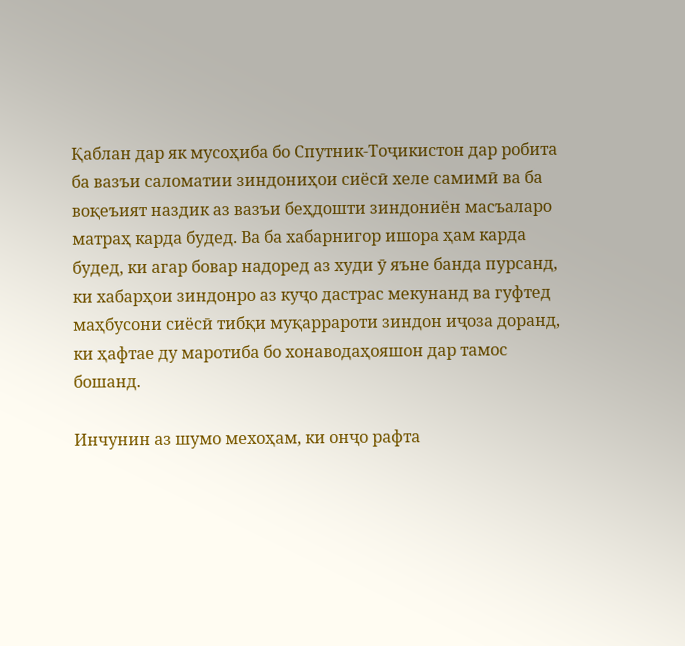Қаблан дар як мусоҳиба бо Спутник-Тоҷикистон дар робита ба вазъи саломатии зиндониҳои сиёсӣ хеле самимӣ ва ба воқеъият наздик аз вазъи беҳдошти зиндониён масъаларо матраҳ карда будед. Ва ба хабарнигор ишора ҳам карда будед, ки агар бовар надоред аз худи ӯ яъне банда пурсанд, ки хабарҳои зиндонро аз куҷо дастрас мекунанд ва гуфтед маҳбусони сиёсӣ тибқи муқаррароти зиндон иҷоза доранд, ки ҳафтае ду маротиба бо хонаводаҳояшон дар тамос бошанд.

Инчунин аз шумо мехоҳам, ки онҷо рафта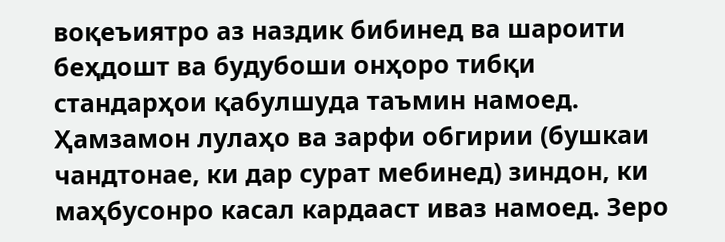воқеъиятро аз наздик бибинед ва шароити беҳдошт ва будубоши онҳоро тибқи стандарҳои қабулшуда таъмин намоед. Ҳамзамон лулаҳо ва зарфи обгирии (бушкаи чандтонае, ки дар сурат мебинед) зиндон, ки маҳбусонро касал кардааст иваз намоед. Зеро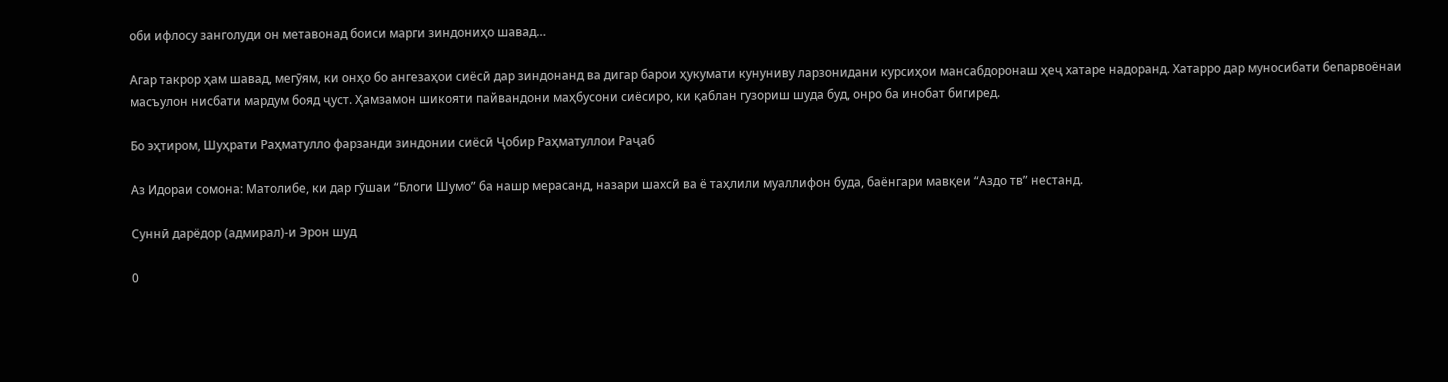оби ифлосу занголуди он метавонад боиси марги зиндониҳо шавад…

Агар такрор ҳам шавад, мегӯям, ки онҳо бо ангезаҳои сиёсӣ дар зиндонанд ва дигар барои ҳукумати кунуниву ларзонидани курсиҳои мансабдоронаш ҳеҷ хатаре надоранд. Хатарро дар муносибати бепарвоёнаи масъулон нисбати мардум бояд ҷуст. Ҳамзамон шикояти пайвандони маҳбусони сиёсиро, ки қаблан гузориш шуда буд, онро ба инобат бигиред.

Бо эҳтиром, Шуҳрати Раҳматулло фарзанди зиндонии сиёсӣ Ҷобир Раҳматуллои Раҷаб

Аз Идораи сомона: Матолибе, ки дар гӯшаи “Блоги Шумо” ба нашр мерасанд, назари шахсӣ ва ё таҳлили муаллифон буда, баёнгари мавқеи “Аздо тв” нестанд.

Суннӣ дарёдор (адмирал)-и Эрон шуд

0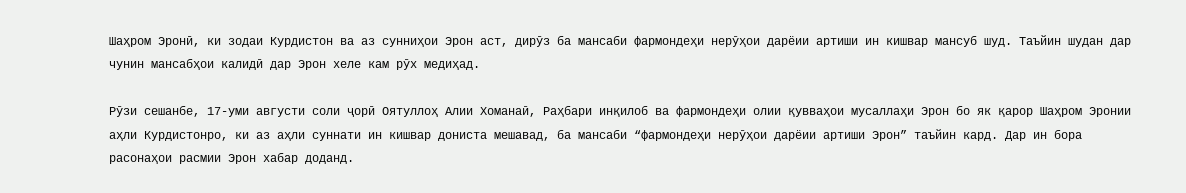Шаҳром Эронӣ, ки зодаи Курдистон ва аз сунниҳои Эрон аст, дирӯз ба мансаби фармондеҳи нерӯҳои дарёии артиши ин кишвар мансуб шуд. Таъйин шудан дар чунин мансабҳои калидӣ дар Эрон хеле кам рӯх медиҳад.

Рӯзи сешанбе, 17-уми августи соли ҷорӣ Оятуллоҳ Алии Хоманаӣ, Раҳбари инқилоб ва фармондеҳи олии қувваҳои мусаллаҳи Эрон бо як қарор Шаҳром Эронии аҳли Курдистонро, ки аз аҳли суннати ин кишвар дониста мешавад, ба мансаби “фармондеҳи нерӯҳои дарёии артиши Эрон” таъйин кард. Дар ин бора расонаҳои расмии Эрон хабар доданд.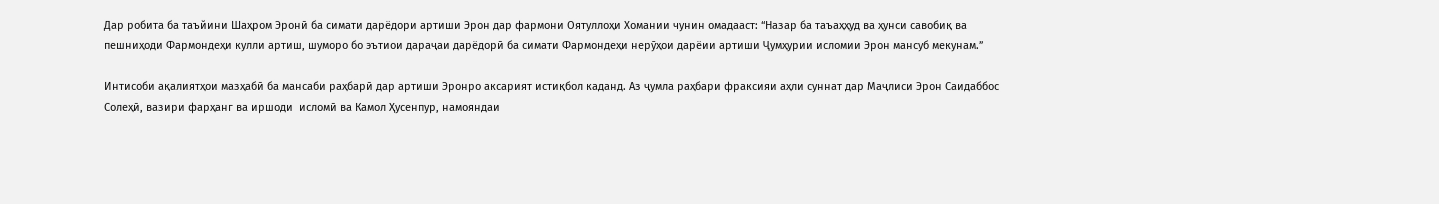Дар робита ба таъйини Шаҳром Эронӣ ба симати дарёдори артиши Эрон дар фармони Оятуллоҳи Хомании чунин омадааст: “Назар ба таъаҳҳуд ва ҳунси савобиқ ва пешниҳоди Фармондеҳи кулли артиш, шуморо бо эътиои дараҷаи дарёдорӣ ба симати Фармондеҳи нерӯҳои дарёии артиши Ҷумҳурии исломии Эрон мансуб мекунам.”

Интисоби ақалиятҳои мазҳабӣ ба мансаби раҳбарӣ дар артиши Эронро аксарият истиқбол каданд. Аз ҷумла раҳбари фраксияи аҳли суннат дар Маҷлиси Эрон Саидаббос Солеҳӣ, вазири фарҳанг ва иршоди  исломӣ ва Камол Ҳусенпур, намояндаи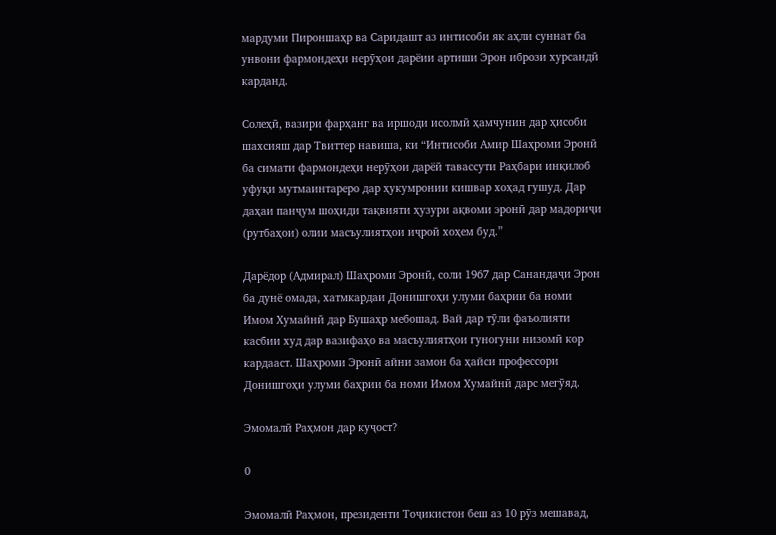мардуми Пироншаҳр ва Саридашт аз интисоби як аҳли суннат ба унвони фармондеҳи нерӯҳои дарёии артиши Эрон ибрози хурсандӣ карданд.

Солеҳӣ, вазири фарҳанг ва иршоди исолмӣ ҳамчунин дар ҳисоби шахсияш дар Твиттер навиша, ки “Интисоби Амир Шаҳроми Эронӣ ба симати фармондеҳи нерӯҳои дарёӣ тавассути Раҳбари инқилоб уфуқи мутмаинтареро дар ҳукумронии кишвар хоҳад гушуд. Дар даҳаи панҷум шоҳиди тақвияти ҳузури ақвоми эронӣ дар мадориҷи (рутбаҳои) олии масъулиятҳои иҷроӣ хоҳем буд.”

Дарёдор (Адмирал) Шаҳроми Эронӣ, соли 1967 дар Санандаҷи Эрон ба дунё омада, хатмкардаи Донишгоҳи улуми баҳрии ба номи Имом Хумайнӣ дар Бушаҳр мебошад. Вай дар тӯли фаъолияти касбии худ дар вазифаҳо ва масъулиятҳои гуногуни низомӣ кор кардааст. Шаҳроми Эронӣ айни замон ба ҳайси профессори Донишгоҳи улуми баҳрии ба номи Имом Хумайнӣ дарс мегӯяд.

Эмомалӣ Раҳмон дар куҷост?

0

Эмомалӣ Раҳмон, президенти Тоҷикистон беш аз 10 рӯз мешавад,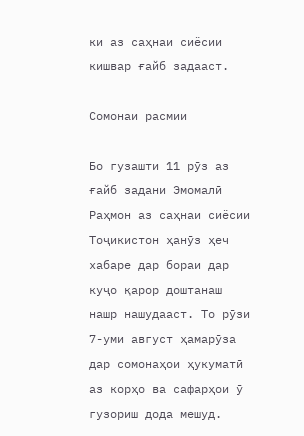ки аз саҳнаи сиёсии кишвар ғайб задааст.

Сомонаи расмии

Бо гузашти 11 рӯз аз ғайб задани Эмомалӣ Раҳмон аз саҳнаи сиёсии Тоҷикистон ҳанӯз ҳеч хабаре дар бораи дар куҷо қарор доштанаш нашр нашудааст. То рӯзи 7-уми август ҳамарӯза дар сомонаҳои ҳукуматӣ аз корҳо ва сафарҳои ӯ гузориш дода мешуд.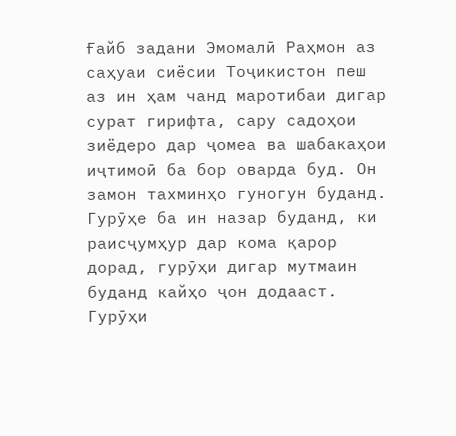Ғайб задани Эмомалӣ Раҳмон аз саҳyаи сиёсии Тоҷикистон пеш аз ин ҳам чанд маротибаи дигар сурат гирифта, сару садоҳои зиёдеро дар ҷомеа ва шабакаҳои иҷтимоӣ ба бор оварда буд. Он замон тахминҳо гуногун буданд. Гурӯҳе ба ин назар буданд, ки раисҷумҳур дар кома қарор дорад, гурӯҳи дигар мутмаин буданд кайҳо ҷон додааст. Гурӯҳи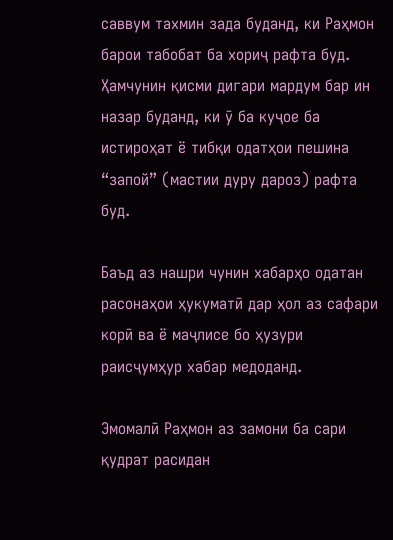саввум тахмин зада буданд, ки Раҳмон барои табобат ба хориҷ рафта буд. Ҳамчунин қисми дигари мардум бар ин назар буданд, ки ӯ ба куҷое ба истироҳат ё тибқи одатҳои пешина  “запой” (мастии дуру дароз) рафта буд.

Баъд аз нашри чунин хабарҳо одатан расонаҳои ҳукуматӣ дар ҳол аз сафари корӣ ва ё маҷлисе бо ҳузури раисҷумҳур хабар медоданд.

Эмомалӣ Раҳмон аз замони ба сари қудрат расидан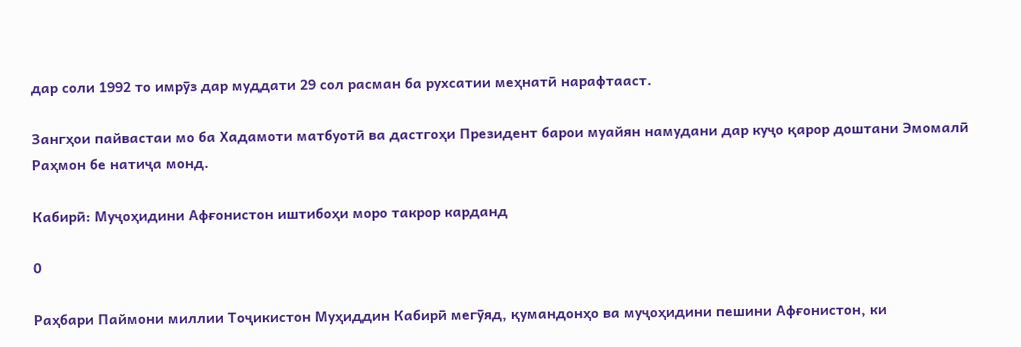дар соли 1992 то имрӯз дар муддати 29 сол расман ба рухсатии меҳнатӣ нарафтааст.

Зангҳои пайвастаи мо ба Хадамоти матбуотӣ ва дастгоҳи Президент барои муайян намудани дар куҷо қарор доштани Эмомалӣ Раҳмон бе натиҷа монд.

Кабирӣ: Муҷоҳидини Афғонистон иштибоҳи моро такрор карданд

0

Раҳбари Паймони миллии Тоҷикистон Муҳиддин Кабирӣ мегӯяд, қумандонҳо ва муҷоҳидини пешини Афғонистон, ки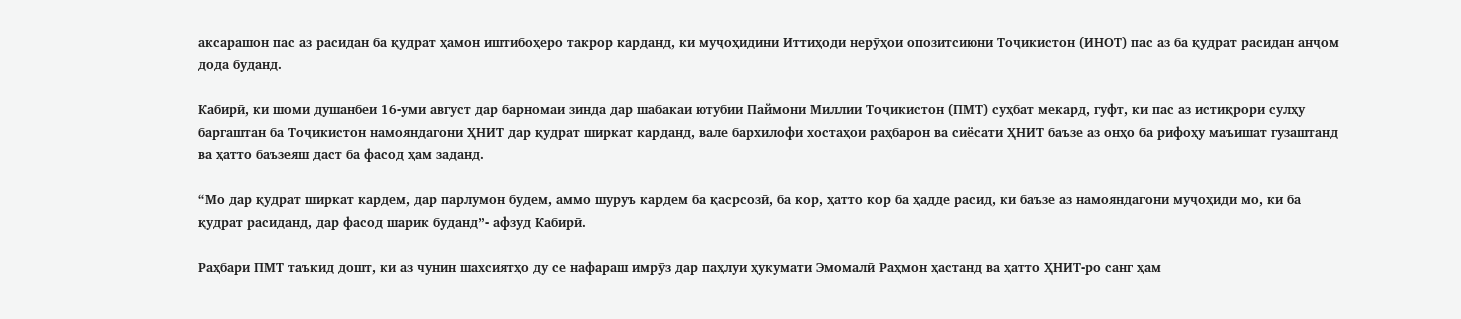аксарашон пас аз расидан ба қудрат ҳамон иштибоҳеро такрор карданд, ки муҷоҳидини Иттиҳоди нерӯҳои опозитсиюни Тоҷикистон (ИНОТ) пас аз ба қудрат расидан анҷом дода буданд.

Кабирӣ, ки шоми душанбеи 16-уми август дар барномаи зинда дар шабакаи ютубии Паймони Миллии Тоҷикистон (ПМТ) суҳбат мекард, гуфт, ки пас аз истиқрори сулҳу баргаштан ба Тоҷикистон намояндагони ҲНИТ дар қудрат ширкат карданд, вале бархилофи хостаҳои раҳбарон ва сиёсати ҲНИТ баъзе аз онҳо ба рифоҳу маъишат гузаштанд ва ҳатто баъзеяш даст ба фасод ҳам заданд.

“Мо дар қудрат ширкат кардем, дар парлумон будем, аммо шуруъ кардем ба қасрсозӣ, ба кор, ҳатто кор ба ҳадде расид, ки баъзе аз намояндагони муҷоҳиди мо, ки ба қудрат расиданд, дар фасод шарик буданд”- афзуд Кабирӣ.

Раҳбари ПМТ таъкид дошт, ки аз чунин шахсиятҳо ду се нафараш имрӯз дар паҳлуи ҳукумати Эмомалӣ Раҳмон ҳастанд ва ҳатто ҲНИТ-ро санг ҳам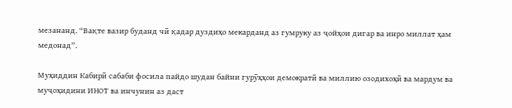мезананд. “Вақте вазир буданд чӣ қадар дуздиҳо мекарданд аз гумруку аз ҷойҳои дигар ва инро миллат ҳам медонад”.

Муҳиддин Кабирӣ сабаби фосила пайдо шудан байни гурӯҳҳои демократӣ ва миллию озодихоҳӣ ва мардум ва муҷоҳидини ИНОТ ва инчунин аз даст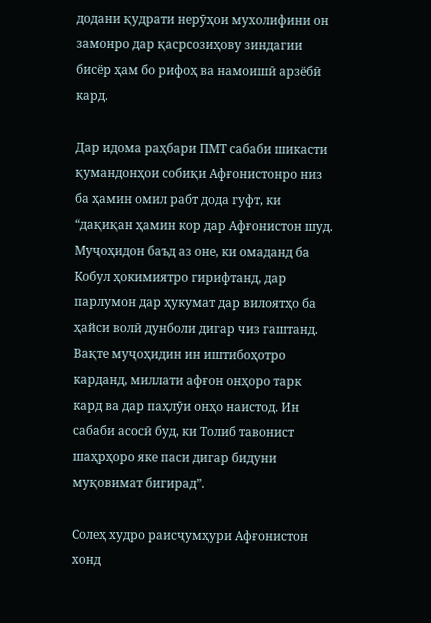додани қудрати нерӯҳои мухолифини он замонро дар қасрсозиҳову зиндагии бисёр ҳам бо рифоҳ ва намоишӣ арзёбӣ кард.

Дар идома раҳбари ПМТ сабаби шикасти қумандонҳои собиқи Афғонистонро низ ба ҳамин омил рабт дода гуфт, ки “дақиқан ҳамин кор дар Афғонистон шуд. Муҷоҳидон баъд аз оне, ки омаданд ба Кобул ҳокимиятро гирифтанд, дар парлумон дар ҳукумат дар вилоятҳо ба ҳайси волӣ дунболи дигар чиз гаштанд. Вақте муҷоҳидин ин иштибоҳотро карданд, миллати афғон онҳоро тарк кард ва дар паҳлӯи онҳо наистод. Ин сабаби асосӣ буд, ки Толиб тавонист шаҳрҳоро яке паси дигар бидуни муқовимат бигирад”.

Солеҳ худро раисҷумҳури Афғонистон хонд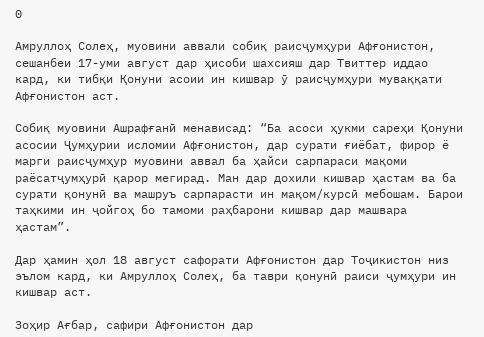0

Амруллоҳ Солеҳ, муовини аввали собиқ раисҷумҳури Афғонистон, сешанбеи 17-уми август дар ҳисоби шахсияш дар Твиттер иддао кард, ки тибқи Қонуни асоии ин кишвар ӯ раисҷумҳури муваққати Афғонистон аст.

Собиқ муовини Ашрафғанӣ менависад: “Ба асоси ҳукми сареҳи Қонуни асосии Ҷумҳурии исломии Афғонистон, дар сурати ғиёбат, фирор ё марги раисҷумҳур муовини аввал ба ҳайси сарпараси мақоми раёсатҷумҳурӣ қарор мегирад. Ман дар дохили кишвар ҳастам ва ба сурати қонунӣ ва машруъ сарпарасти ин мақом/курсӣ мебошам. Барои таҳкими ин ҷойгоҳ бо тамоми раҳбарони кишвар дар машвара ҳастам”.

Дар ҳамин ҳол 18 август сафорати Афғонистон дар Тоҷикистон низ эълом кард, ки Амруллоҳ Солеҳ, ба таври қонунӣ раиси ҷумҳури ин кишвар аст.

Зоҳир Ағбар, сафири Афғонистон дар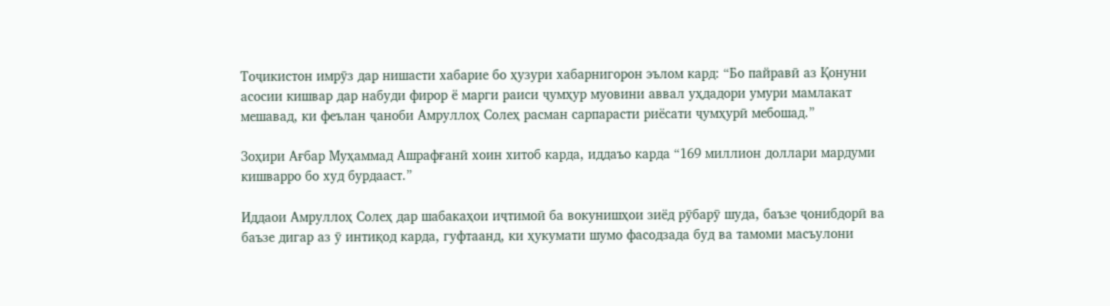Тоҷикистон имрӯз дар нишасти хабарие бо ҳузури хабарнигорон эълом кард: “Бо пайравӣ аз Қонуни асосии кишвар дар набуди фирор ё марги раиси ҷумҳур муовини аввал уҳдадори умури мамлакат мешавад, ки феълан ҷаноби Амруллоҳ Солеҳ расман сарпарасти риёсати ҷумҳурӣ мебошад.”

Зоҳири Ағбар Муҳаммад Ашрафғанӣ хоин хитоб карда, иддаъо карда “169 миллион доллари мардуми кишварро бо худ бурдааст.”

Иддаои Амруллоҳ Солеҳ дар шабакаҳои иҷтимоӣ ба вокунишҳои зиёд рӯбарӯ шуда, баъзе ҷонибдорӣ ва баъзе дигар аз ӯ интиқод карда, гуфтаанд, ки ҳукумати шумо фасодзада буд ва тамоми масъулони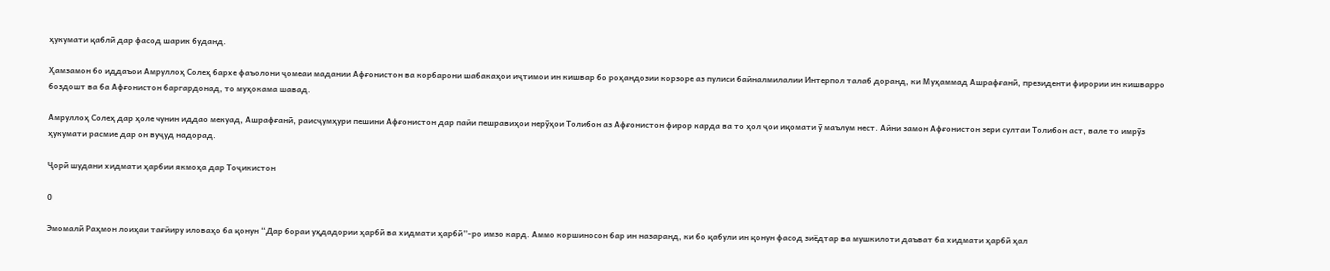ҳукумати қаблӣ дар фасод шарик буданд.

Ҳамзамон бо иддаъои Амруллоҳ Солеҳ бархе фаъолони ҷомеаи мадании Афғонистон ва корбарони шабакаҳои иҷтимои ин кишвар бо роҳандозии корзоре аз пулиси байналмилалии Интерпол талаб доранд, ки Муҳаммад Ашрафғанӣ, президенти фирории ин кишварро боздошт ва ба Афғонистон баргардонад, то муҳокама шавад.

Амруллоҳ Солеҳ дар ҳоле чунин иддао мекуад, Ашрафғанӣ, раисҷумҳури пешини Афғонистон дар пайи пешравиҳои нерӯҳои Толибон аз Афғонистон фирор карда ва то ҳол ҷои иқомати ӯ маълум нест. Айни замон Афғонистон зери султаи Толибон аст, вале то имрӯз ҳукумати расмие дар он вуҷуд надорад.

Ҷорӣ шудани хидмати ҳарбии якмоҳа дар Тоҷикистон

0

Эмомалӣ Раҳмон лоиҳаи тағйиру иловаҳо ба қонун “Дар бораи уҳдадории ҳарбӣ ва хидмати ҳарбӣ”-ро имзо кард. Аммо коршиносон бар ин назаранд, ки бо қабули ин қонун фасод зиёдтар ва мушкилоти даъват ба хидмати ҳарбӣ ҳал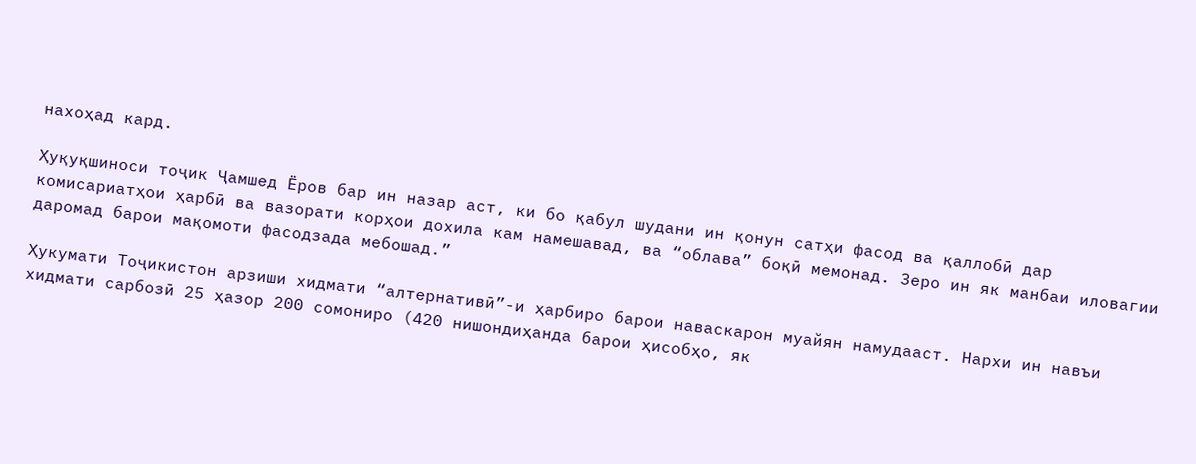нахоҳад кард.

Ҳуқуқшиноси тоҷик Ҷамшед Ёров бар ин назар аст, ки бо қабул шудани ин қонун сатҳи фасод ва қаллобӣ дар комисариатҳои ҳарбӣ ва вазорати корҳои дохила кам намешавад, ва “облава” боқӣ мемонад. Зеро ин як манбаи иловагии даромад барои мақомоти фасодзада мебошад.”

Ҳукумати Тоҷикистон арзиши хидмати “алтернативӣ”-и ҳарбиро барои наваскарон муайян намудааст. Нархи ин навъи хидмати сарбозӣ 25 ҳазор 200 сомониро (420 нишондиҳанда барои ҳисобҳо, як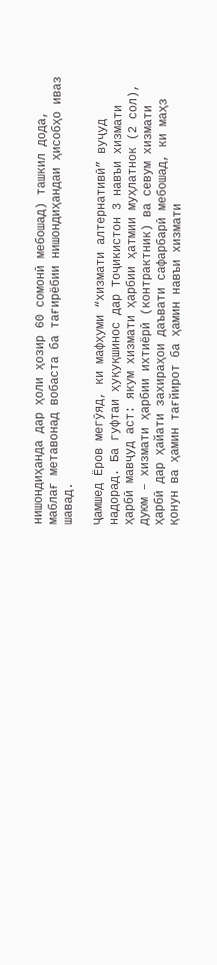нишондиҳанда дар ҳоли ҳозир 60 сомонӣ мебошад) ташкил дода, маблағ метавонад вобаста ба тағирёбии нишондиҳандаи ҳисобҳо иваз шавад.

Ҷамшед Ёров мегӯяд, ки мафҳуми “хизмати алтернативӣ” вуҷуд надорад. Ба гуфтаи ҳуқуқшинос дар Тоҷикистон 3 навъи хизмати ҳарбӣ мавҷуд аст: якум хизмати ҳарбии ҳатмии муҳлатнок (2 сол), дуюм – хизмати ҳарбии ихтиёрӣ (контрактник) ва севум хизмати ҳарбӣ дар ҳайати захираҳои даъвати сафарбарӣ мебошад, ки маҳз қонун ва ҳамин тағйирот ба ҳамин навъи хизмати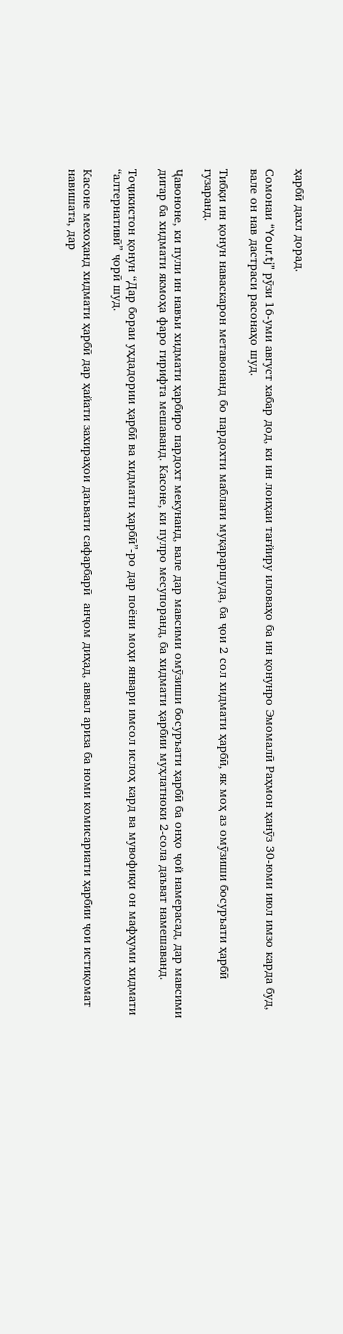ҳарбӣ дахл дорад.

Сомонаи “Your.tj” рӯзи 16-уми август хабар дод, ки ин лоиҳаи тағйиру иловаҳо ба ин қонунро Эмомалӣ Раҳмон ҳанӯз 30-юми июл имзо карда буд, вале он нав дастраси расонаҳо шуд.

Тибқи ин қонун наваскарон метавонанд бо пардохти маблағи муқараршуда, ба ҷои 2 сол хидмати ҳарбӣ, як моҳ аз омӯзиши босуръати ҳарбӣ гузаранд.

Ҷавононе, ки пули ин навъи хидмати ҳарбиро пардохт мекунанд, вале дар мавсими омӯзиши босуръати ҳарбӣ ба онҳо ҷой намерасад, дар мавсими дигар ба хидмати якмоҳа фаро гирифта мешаванд. Касоне, ки пулро месупоранд, ба хидмати ҳарбии муҳлатноки 2-сола даъват намешаванд.

Тоҷикистон қонун “Дар бораи уҳдадории ҳарбӣ ва хидмати ҳарбӣ”-ро дар поёни моҳи январи имсол ислоҳ кард ва мувофиқи он мафҳуми хидмати “алтернативӣ” ҷорӣ шуд.

Касоне мехоҳанд хидмати ҳарбӣ дар ҳайати захираҳои даъвати сафарбарӣ  анҷом диҳад, аввал ариза ба номи комисариати ҳарбии ҷои истиқомат навишата, дар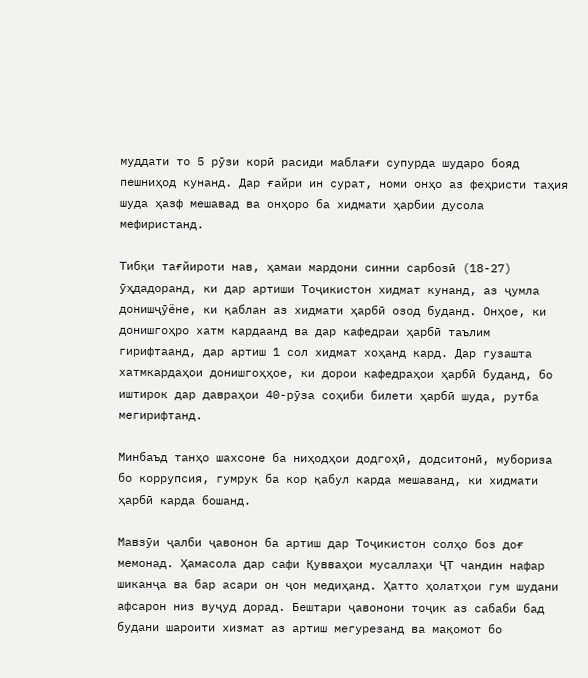муддати то 5 рӯзи корӣ расиди маблағи супурда шударо бояд пешниҳод кунанд. Дар ғайри ин сурат, номи онҳо аз феҳристи таҳия шуда ҳазф мешавад ва онҳоро ба хидмати ҳарбии дусола мефиристанд.

Тибқи тағйироти нав, ҳамаи мардони синни сарбозӣ (18-27) ӯҳдадоранд, ки дар артиши Тоҷикистон хидмат кунанд, аз ҷумла донишҷӯёне, ки қаблан аз хидмати ҳарбӣ озод буданд. Онҳое, ки донишгоҳро хатм кардаанд ва дар кафедраи ҳарбӣ таълим гирифтаанд, дар артиш 1 сол хидмат хоҳанд кард. Дар гузашта хатмкардаҳои донишгоҳҳое, ки дорои кафедраҳои ҳарбӣ буданд, бо иштирок дар давраҳои 40-рӯза соҳиби билети ҳарбӣ шуда, рутба мегирифтанд.

Минбаъд танҳо шахсоне ба ниҳодҳои додгоҳӣ, додситонӣ, мубориза бо коррупсия, гумрук ба кор қабул карда мешаванд, ки хидмати ҳарбӣ карда бошанд.

Мавзӯи ҷалби ҷавонон ба артиш дар Тоҷикистон солҳо боз доғ мемонад. Ҳамасола дар сафи Қувваҳои мусаллаҳи ҶТ чандин нафар шиканҷа ва бар асари он ҷон медиҳанд. Ҳатто ҳолатҳои гум шудани афсарон низ вуҷуд дорад. Бештари ҷавонони тоҷик аз сабаби бад будани шароити хизмат аз артиш мегурезанд ва мақомот бо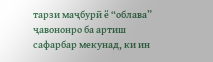тарзи маҷбурӣ ё “облава” ҷавононро ба артиш сафарбар мекунад, ки ин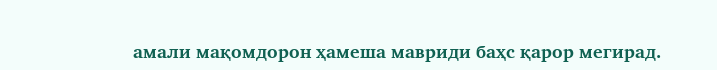амали мақомдорон ҳамеша мавриди баҳс қарор мегирад.